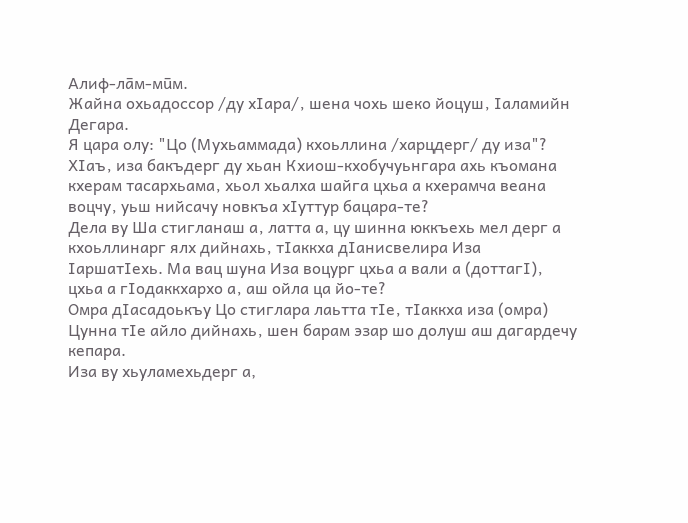Алиф-лāм-мūм.
Жайна охьадоссор /ду хIара/‚ шена чохь шеко йоцуш‚ Iаламийн Дегара.
Я цара олу: "Цо (Мухьаммада) кхоьллина /харцдерг/ ду иза"? ХIаъ‚ иза бакъдерг ду хьан Кхиош-кхобучуьнгара ахь къомана кхерам тасархьама‚ хьол хьалха шайга цхьа а кхерамча веана воцчу‚ уьш нийсачу новкъа хIуттур бацара-те?
Дела ву Ша стигланаш а‚ латта а, цу шинна юккъехь мел дерг а кхоьллинарг ялх дийнахь‚ тIаккха дIанисвелира Иза IаршатIехь. Ма вац шуна Иза воцург цхьа а вали а (доттагI)‚ цхьа а гIодаккхархо а‚ аш ойла ца йо-те?
Омра дIасадоькъу Цо стиглара лаьтта тIе‚ тIаккха иза (омра) Цунна тIе айло дийнахь‚ шен барам эзар шо долуш аш дагардечу кепара.
Иза ву хьуламехьдерг а,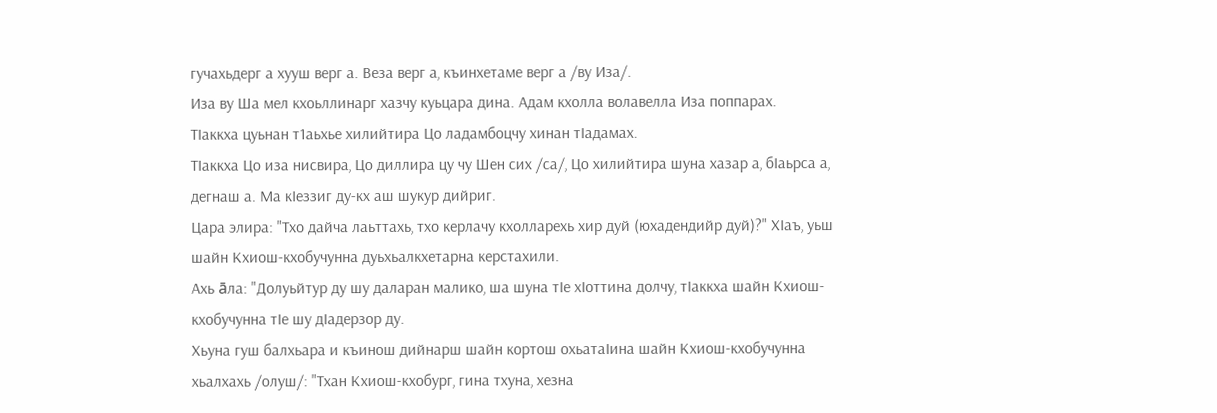гучахьдерг а хууш верг а. Веза верг а‚ къинхетаме верг а /ву Иза/.
Иза ву Ша мел кхоьллинарг хазчу куьцара дина. Адам кхолла волавелла Иза поппарах.
ТIаккха цуьнан т1аьхье хилийтира Цо ладамбоцчу хинан тIадамах.
ТIаккха Цо иза нисвира‚ Цо диллира цу чу Шен сих /са/‚ Цо хилийтира шуна хазар а‚ бIаьрса а‚ дегнаш а. Ма кIеззиг ду-кх аш шукур дийриг.
Цара элира: "Тхо дайча лаьттахь‚ тхо керлачу кхолларехь хир дуй (юхадендийр дуй)?" ХIаъ‚ уьш шайн Кхиош-кхобучунна дуьхьалкхетарна керстахили.
Ахь āла: "Долуьйтур ду шу даларан малико‚ ша шуна тIе хIоттина долчу‚ тIаккха шайн Кхиош-кхобучунна тIе шу дIадерзор ду.
Хьуна гуш балхьара и къинош дийнарш шайн кортош охьатаIина шайн Кхиош-кхобучунна хьалхахь /олуш/: "Тхан Кхиош-кхобург‚ гина тхуна‚ хезна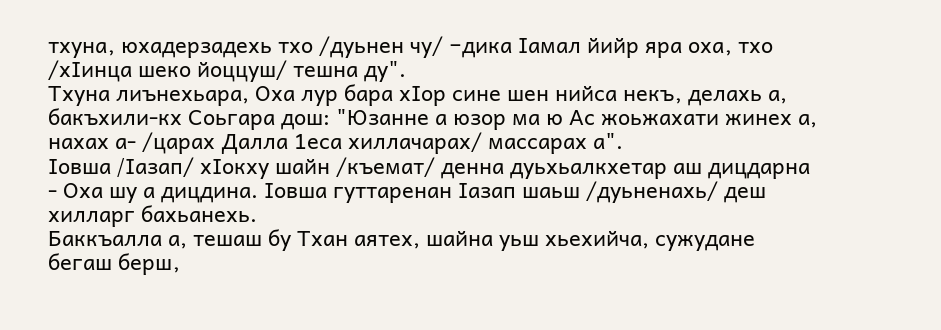тхуна‚ юхадерзадехь тхо /дуьнен чу/ −дика Iамал йийр яра оха‚ тхо /хIинца шеко йоццуш/ тешна ду".
Тхуна лиънехьара, Оха лур бара хIор сине шен нийса некъ‚ делахь а, бакъхили-кх Соьгара дош: "Юзанне а юзор ма ю Ас жоьжахати жинех а, нахах а- /царах Далла 1еса хиллачарах/ массарах а".
Iовша /Iазап/ хIокху шайн /къемат/ денна дуьхьалкхетар аш дицдарна - Оха шу а дицдина. Iовша гуттаренан Iазап шаьш /дуьненахь/ деш хилларг бахьанехь.
Баккъалла а, тешаш бу Тхан аятех, шайна уьш хьехийча, сужудане бегаш берш‚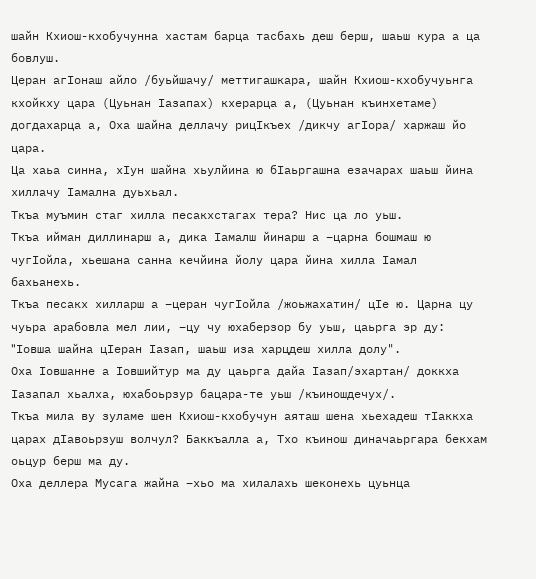шайн Кхиош-кхобучунна хастам барца тасбахь деш берш‚ шаьш кура а ца бовлуш.
Церан агIонаш айло /буьйшачу/ меттигашкара‚ шайн Кхиош-кхобучуьнга кхойкху цара (Цуьнан Iазапах) кхерарца а‚ (Цуьнан къинхетаме) догдахарца а‚ Оха шайна деллачу рицIкъех /дикчу агIора/ харжаш йо цара.
Ца хаьа синна‚ хIун шайна хьулйина ю бIаьргашна езачарах шаьш йина хиллачу Iамална дуьхьал.
Ткъа муъмин стаг хилла песакхстагах тера? Нис ца ло уьш.
Ткъа ийман диллинарш а‚ дика Iамалш йинарш а −царна бошмаш ю чугIойла‚ хьешана санна кечйина йолу цара йина хилла Iамал бахьанехь.
Ткъа песакх хилларш а −церан чугIойла /жоьжахатин/ цIе ю. Царна цу чуьра арабовла мел лии, −цу чу юхаберзор бу уьш‚ цаьрга эр ду: "Iовша шайна цIеран Iазап‚ шаьш иза харцдеш хилла долу".
Оха Iовшанне а Iовшийтур ма ду цаьрга дайа Iазап/эхартан/ доккха Iазапал хьалха, юхабоьрзур бацара-те уьш /къиношдечух/.
Ткъа мила ву зуламе шен Кхиош-кхобучун аяташ шена хьехадеш тIаккха царах дIавоьрзуш волчул? Баккъалла а, Тхо къинош диначаьргара бекхам оьцур берш ма ду.
Оха деллера Мусага жайна −хьо ма хилалахь шеконехь цуьнца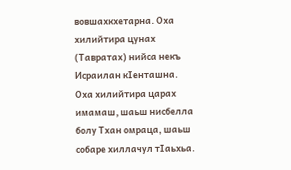вовшахкхетарна. Оха хилийтира цунах (Тавратах) нийса некъ Исраилан кIенташна.
Оха хилийтира царах имамаш‚ шаьш нисбелла болу Тхан омраца, шаьш собаре хиллачул тIаьхьа.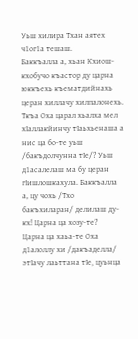Уьш хилира Тхан аятех ч1ог1а тешаш.
Баккъалла а, хьан Кхиош-кхобучо къастор ду царна юккъехь къематдийнахь церан хиллачу хилпалонехь.
Ткъа Оха царал хьалха мел хIаллакйинчу тIаьхьенаша а нис ца бо-те уьш /бакъдолчунна тIе/? Уьш д1асалелаш ма бу церан гIишлошкахула. Баккъалла а, цу чохь /Тхо бакъхиларан/ делилаш ду-кх! Царна ца хозу-те?
Царна ца хаьа-те Оха д1алоллу хи /дакъаделла/ этIачу лаьттана тIе‚ цуьнца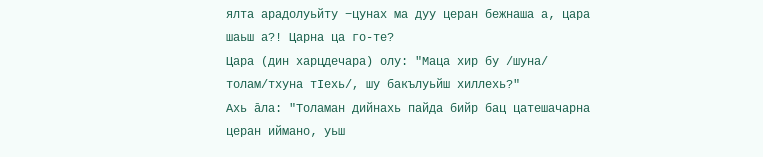ялта арадолуьйту −цунах ма дуу церан бежнаша а‚ цара шаьш а?! Царна ца го-те?
Цара (дин харцдечара) олу: "Маца хир бу /шуна/ толам/тхуна тIехь/, шу бакълуьйш хиллехь?"
Ахь āла: "Толаман дийнахь пайда бийр бац цатешачарна церан иймано‚ уьш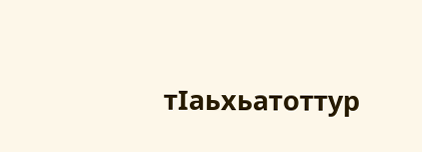тIаьхьатоттур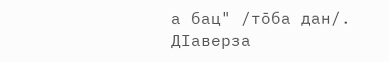а бац" /тōба дан/.
ДIаверза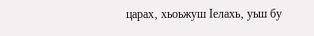царах‚ хьоьжуш Iелахь‚ уьш бу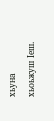хьуна хьоьжуш Iеш.